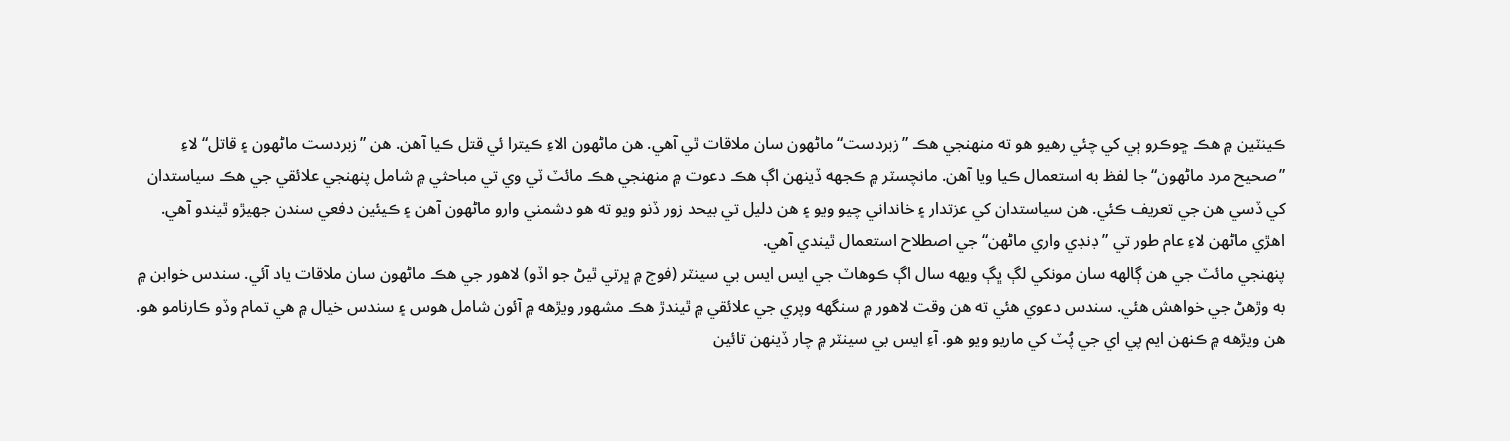ڪينٽين ۾ هڪ ڇوڪرو ٻي کي چئي رهيو هو ته منهنجي هڪ ”زبردست“ ماڻهون سان ملاقات ٿي آهي. هن ماڻهون الاءِ ڪيترا ئي قتل ڪيا آهن. هن ”زبردست ماڻهون ۽ قاتل“ لاءِ ”صحيح مرد ماڻهون“ جا لفظ به استعمال ڪيا ويا آهن. مانچسٽر ۾ ڪجهه ڏينهن اڳ هڪ دعوت ۾ منهنجي هڪ مائٽ ٽي وي تي مباحثي ۾ شامل پنهنجي علائقي جي هڪ سياستدان کي ڏسي هن جي تعريف ڪئي. هن سياستدان کي عزتدار ۽ خانداني چيو ويو ۽ هن دليل تي بيحد زور ڏنو ويو ته هو دشمني وارو ماڻهون آهن ۽ ڪيئين دفعي سندن جهيڙو ٿيندو آهي. اهڙي ماڻهن لاءِ عام طور تي ”ڊنڊي واري ماڻهن“ جي اصطلاح استعمال ٿيندي آهي.
پنهنجي مائٽ جي هن ڳالهه سان مونکي لڳ ڀڳ ويهه سال اڳ ڪوهاٽ جي ايس ايس بي سينٽر (فوج ۾ ڀرتي ٿيڻ جو اڏو) لاهور جي هڪ ماڻهون سان ملاقات ياد آئي. سندس خوابن ۾ به وڙهڻ جي خواهش هئي. سندس دعوي هئي ته هن وقت لاهور ۾ سنگهه وپري جي علائقي ۾ ٿيندڙ هڪ مشهور ويڙهه ۾ آئون شامل هوس ۽ سندس خيال ۾ هي تمام وڏو ڪارنامو هو. هن ويڙهه ۾ ڪنهن ايم پي اي جي پُٽ کي ماريو ويو هو. آءِ ايس بي سينٽر ۾ چار ڏينهن تائين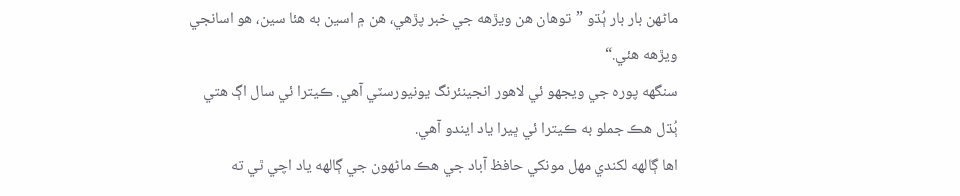ماڻهن بار بار ٻُڌو ”توهان هن ويڙهه جي خبر پڙهي، هن ۾ اسين به هئا سين، هو اسانجي ويڙهه هئي.“
سنگهه پوره جي ويجهو ئي لاهور انجينئرنگ يونيورسٽي آهي. ڪيترا ئي سال اڳ هتي ٻُڌل هڪ جملو به ڪيترا ئي ڀيرا ياد ايندو آهي.
اها ڳالهه لکندي مهل مونکي حافظ آباد جي هڪ ماڻهون جي ڳالهه ياد اچي ٿي ته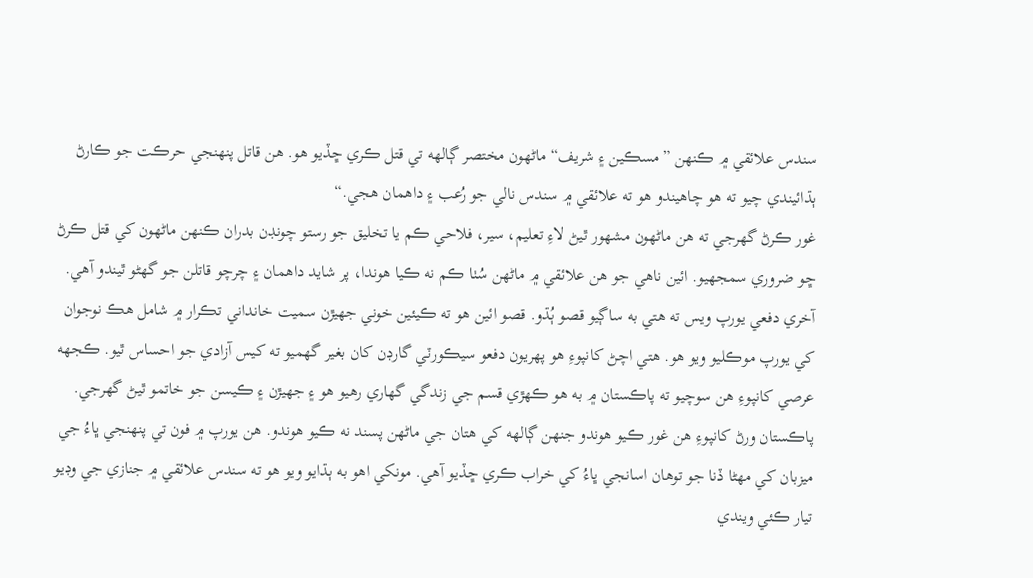سندس علائقي ۾ ڪنهن ”مسڪين ۽ شريف“ ماڻهون مختصر ڳالهه تي قتل ڪري ڇڏيو هو. هن قاتل پنهنجي حرڪت جو ڪارڻ ٻڌائيندي چيو ته هو چاهيندو هو ته علائقي ۾ سندس نالي جو رُعب ۽ داهمان هجي.“
غور ڪرڻ گهرجي ته هن ماڻهون مشهور ٿيڻ لاءِ تعليم، سير، فلاحي ڪم يا تخليق جو رستو چونڊن بدران ڪنهن ماڻهون کي قتل ڪرڻ ڇو ضروري سمجهيو. ائين ناهي جو هن علائقي ۾ ماڻهن سُٺا ڪم نه ڪيا هوندا، پر شايد داهمان ۽ چرچو قاتلن جو گهڻو ٿيندو آهي.
آخري دفعي يورپ ويس ته هتي به ساڳيو قصو ٻُڌو. قصو ائين هو ته ڪيئين خوني جهيڙن سميت خانداني تڪرار ۾ شامل هڪ نوجوان کي يورپ موڪليو ويو هو. هتي اچڻ کانپوءِ هو پهريون دفعو سيڪورٽي گارڊن کان بغير گهميو ته کيس آزادي جو احساس ٿيو. ڪجهه عرصي کانپوءِ هن سوچيو ته پاڪستان ۾ به هو ڪهڙي قسم جي زندگي گهاري رهيو هو ۽ جهيڙن ۽ ڪيسن جو خاتمو ٿيڻ گهرجي.
پاڪستان ورڻ کانپوءِ هن غور ڪيو هوندو جنهن ڳالهه کي هتان جي ماڻهن پسند نه ڪيو هوندو. هن يورپ ۾ فون تي پنهنجي ڀاءُ جي ميزبان کي مهڻا ڏنا جو توهان اسانجي ڀاءُ کي خراب ڪري ڇڏيو آهي. مونکي اهو به ٻڌايو ويو هو ته سندس علائقي ۾ جنازي جي وڊيو تيار ڪئي ويندي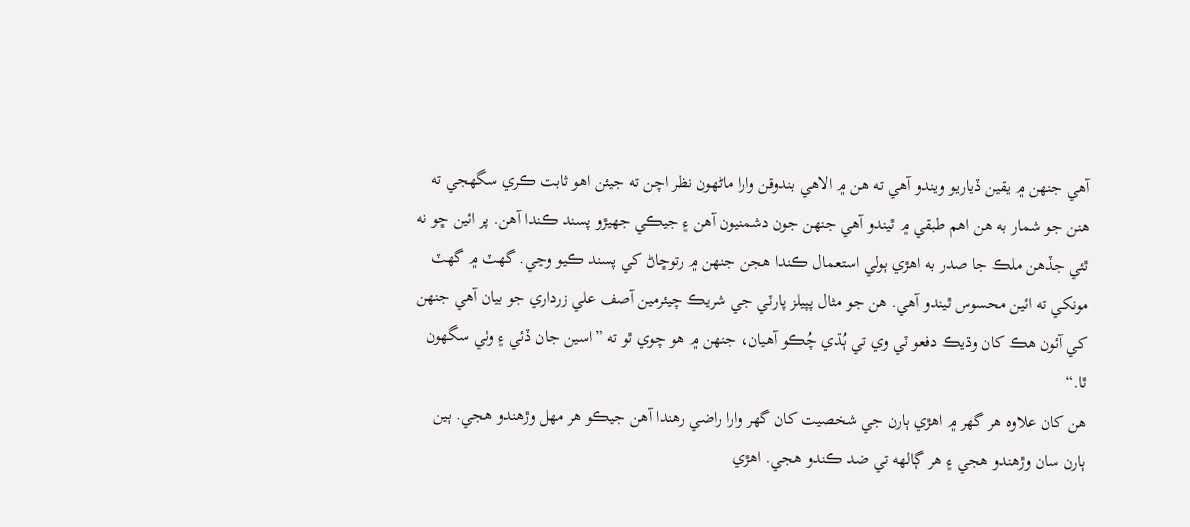آهي جنهن ۾ يقين ڏياريو ويندو آهي ته هن ۾ الاهي بندوقن وارا ماڻهون نظر اچن ته جيئن اهو ثابت ڪري سگهجي ته هنن جو شمار به هن اهم طبقي ۾ ٿيندو آهي جنهن جون دشمنيون آهن ۽ جيڪي جهيڙو پسند ڪندا آهن. پر ائين ڇو نه ٿئي جڏهن ملڪ جا صدر به اهڙي ٻولي استعمال ڪندا هجن جنهن ۾ رتوڇاڻ کي پسند ڪيو وڃي. گهٽ ۾ گهٽ مونکي ته ائين محسوس ٿيندو آهي. هن جو مثال پپيلز پارٽي جي شريڪ چيئرمين آصف علي زرداري جو بيان آهي جنهن کي آئون هڪ کان وڌيڪ دفعو ٽي وي تي ٻُڌي چُڪو آهيان، جنهن ۾ هو چوي ٿو ته ”اسين جان ڏئي ۽ وٺي سگهون ٿا.“
هن کان علاوه هر گهر ۾ اهڙي ٻارن جي شخصيت کان گهر وارا راضي رهندا آهن جيڪو هر مهل وڙهندو هجي. ٻين ٻارن سان وڙهندو هجي ۽ هر ڳالهه تي ضد ڪندو هجي. اهڙي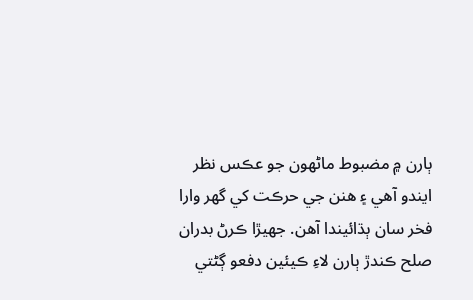ٻارن ۾ مضبوط ماڻهون جو عڪس نظر ايندو آهي ۽ هنن جي حرڪت کي گهر وارا فخر سان ٻڌائيندا آهن. جهيڙا ڪرڻ بدران صلح ڪندڙ ٻارن لاءِ ڪيئين دفعو ڳڻتي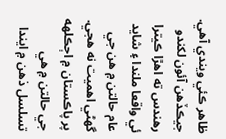ظاهر ڪئي ويندي آهي.
جيڪڏهن آئون لکندو رهندس ته اهڙا ڪيترا ئي واقعا ملندا ۽ شايد عام حالتن ۾ هن جي گهڻي اهميت نه هجي. پر پاڪستان ۾ اڄڪلهه جي حالتن ۾ هي تسلسل ذهن ۾ ايندا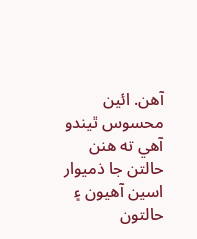آهن. ائين محسوس ٿيندو آهي ته هنن حالتن جا ذميوار اسين آهيون ۽ حالتون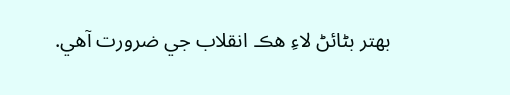بهتر بڻائڻ لاءِ هڪ انقلاب جي ضرورت آهي.